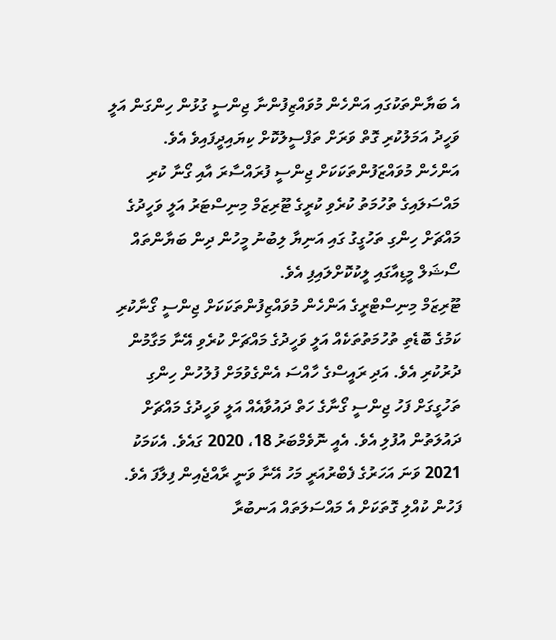އެ ބަޔާންތަކުގައި އަންހެން މުވައްޒިފުންނާ ޖިންސީ ގުޅުން ހިންގަން އަލީ ވަހީދު އަމަލުކުރި ގޮތް ވަރަށް ތަފްސީލުކޮށް ކިޔައިދީފައިވެ އެވެ.
އަންހެން މުވައްޒަފުންތަކަކަށް ޖިންސީ ފުރައްސާރަ އާއި ގޯނާ ކުރި މައްސަލައިގެ ތުހުމަތު ކުރެވި ކުރީގެ ޓޫރިޒަމް މިނިސްޓަރު އަލީ ވަހީދުގެ މައްޗަށް ހިންގި ތަހުގީގު ގައި އަނިޔާ ލިބުނު މީހުން ދިން ބަޔާންތައް ސޯޝަލް މީޑިއާގައި ލީކުކޮށްލައިފި އެވެ.
ޓޫރިޒަމް މިނިސްޓްރީގެ އަންހެން މުވައްޒިފުންތަކަކަށް ޖިންސީ ގޯނާކުރި ކަމުގެ ބޮޑެތި ތުހުމަތުތަކެއް އަލީ ވަހީދުގެ މައްޗަށް ކުރެވި އޭނާ މަގާމުން ދުރުކުރި އެވެ. އަދި ރައީސްގެ ހާއްސަ އެންގެވުމަށް ފުލުހުން ހިންގި ތަހުގީގަށް ފަހު ޖިންސީ ގޯނާގެ ހަތް ދައުވާއެއް އަލީ ވަހީދުގެ މައްޗަށް ދައުލަތުން އުފުލި އެވެ. އެއީ ނޮވެމްބަރު 18، 2020 ގައެވެ. އެކަމަކު 2021 ވަނަ އަހަރުގެ ފެބްރުއަރީ މަހު އޭނާ ވަނީ ރާއްޖެއިން ފިލާފަ އެވެ.
ފަހުން ކުއްލި ގޮތަކަށް އެ މައްސަލަތައް އަނބުރާ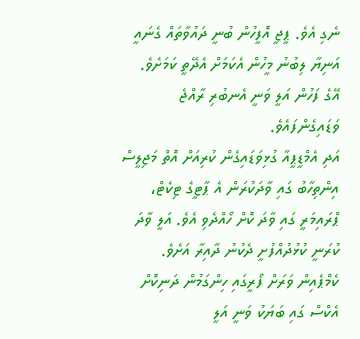ނެގި އެވެ. ޕީޖީ އޮފީހުން ބުނީ ދައުވާތައް ގެނައީ އަނިޔާ ލިބުނު މީހުން އެކަމަށް އެދޭތީ ކަމަށެވެ. އޭގެ ފަހުން އަލީ ވަނީ އެނބުރި ރާއްޖެ ވަޑައިގެންފައެވެ.
އަދި އެމްޑީޕީއާ ގުޅިވަޑައިގެން ކުރިއަށް އޮތް މަޖިލީސް އިންތިހާބު ގައި ވާދަކުރަން އެ ޕާޓީގެ ޓިކެޓް، ޕްރައިމަރީ ގައި ވާދަ ކޮށް ހޯއްދެވި އެވެ. އަލީ ވާދަ ކުރަނީ ކުޅުދުއްފުށީ ދެކުނު ދާއިރާ އަށެވެ. ކެމްޕެއިން ވަރަށް ފޯރީގައި ހިންގަމުން ދަނިކޮށް އެކްސް ގައި ބަޔަކު ވަނީ އަލީ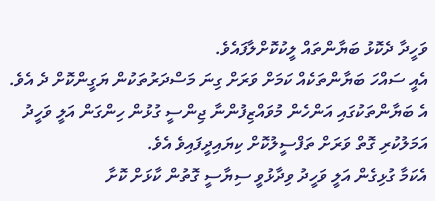ވަހީދާ ދެކޮޅު ބަޔާންތައް ލީކުކޮށްލާފައެވެ.
އެއީ ސައްހަ ބަޔާންތަކެއް ކަމަށް ވަރަށް ގިނަ މަސްދަރުތަކުން ޔަގީންކޮށް ދެ އެވެ.
އެ ބަޔާންތަކުގައި އަންހެން މުވައްޒިފުންނާ ޖިންސީ ގުޅުން ހިންގަން އަލީ ވަހީދު އަމަލުކުރި ގޮތް ވަރަށް ތަފްސީލުކޮށް ކިޔައިދީފައިވެ އެވެ.
އެކަމާ ގުޅިގެން އަލީ ވަހީދު ވިދާޅުވީ ސިޔާސީ ގޮތުން ކާޅަށް ކޮށާ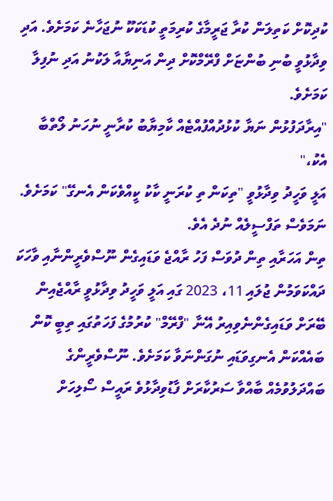ކުދިކޮށް ކަތިލަން ކުރާ ޖަރީމާގެ ކުރިމަތީ ކުޑަކަކޫ ނުޖަހާނެ ކަމަށެވެ. އަދި ވިދާޅުވީ ބުނި ބުންޏަށް ފްރޭމްކޮށް ދިން އަނިޔާއާ ލަކުނު އަދި ނުފިލާ ކަމަށެވެ.
"އިރާދަފުޅުން ނަޔާ ކުޅުދުއްފުއްޓެއް ކާމިޔާބު ކުރާނީ ނުހަނު ލޯތްބާ އެކު،"
އަލީ ވަހީދު ވިދާޅުވީ "ތިކަން ތި ކުރަނީ ކާކު ކީއްވެކަން އެނގޭ" ކަމަށެވެ. ނަމަވެސް ތަފްސީލެއް ނުދެ އެވެ.
ތިން އަހަރާއި ތިން ދުވަސް ފަހު ރާއްޖެ ވަޑައިގެން ނޫސްވެރީންނާއި ވާހަކަ ދައްކަވަމުން ޖުލައި 11، 2023 ގައި އަލީ ވަހީދު ވިދާޅުވީ ރާއްޖެއިން ބޭރަށް ވަޑައިގެންނެވިއިރު އޭނާ "ފްރޭމް" ކުރުމުގެ ފަހަތުގައި ތިބީ ކޮން ބައެއްކަން އެނގިވަޑައި ނުގަންނަވާ ކަމަށެވެ. ނޫސްވެރީންގެ ބައްދަލުވުމެއް ބާއްވާ ސަރުކާރަށް ފާޑުވިދާޅުވެ ރައީސް ސޯލިހަށް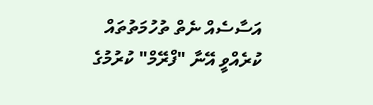އަސާސެއް ނެތް ތުހުމަތުތައް ކުރެއްވީ އޭނާ "ފްރޭމް" ކުރުމުގެ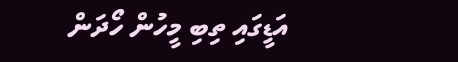އަޑީގައި ތިބި މީހުން ހޯދަން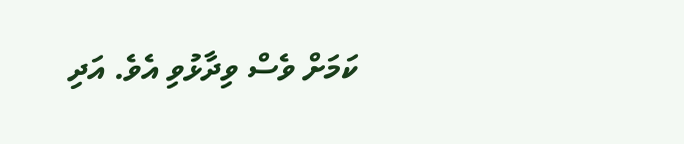ކަމަށް ވެސް ވިދާޅުވި އެވެ. އަދި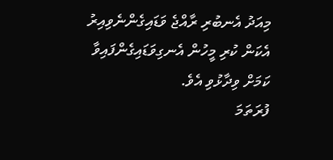މިއަދު އެނބުރި ރާއްޖެ ވަޑައިގެންނެވިއިރު އެކަން ކުރި މީހުން އެނގިވަޑައިގެންފައިވާ ކަމަށް ވިދާޅުވި އެވެ.
ފުރަތަމަ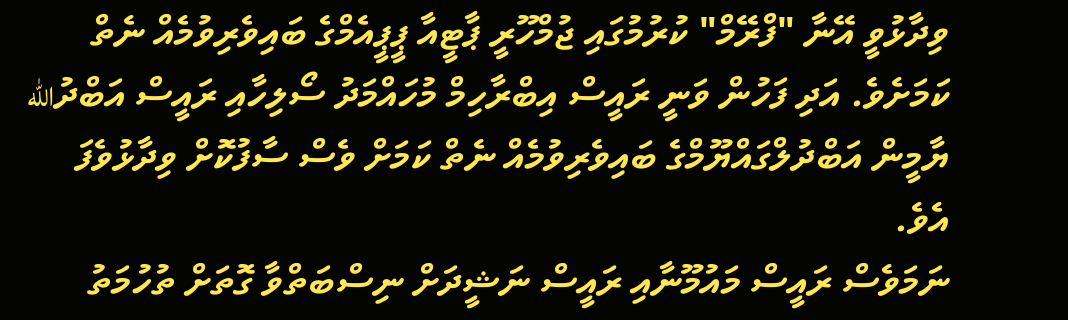ވިދާޅުވީ އޭނާ "ފްރޭމް" ކުރުމުގައި ޖުމްހޫރީ ޕާޓީއާ ޕީޕީއެމްގެ ބައިވެރިވުމެއް ނެތް ކަމަށެވެ. އަދި ފަހުން ވަނީ ރައީސް އިބްރާހިމް މުހައްމަދު ސޯލިހާއި ރައީސް އަބްދުالله ޔާމީން އަބްދުލްގައްޔޫމްގެ ބައިވެރިވުމެއް ނެތް ކަމަށް ވެސް ސާފުކޮށް ވިދާޅުވެފަ އެވެ.
ނަމަވެސް ރައީސް މައުމޫނާއި ރައީސް ނަޝީދަށް ނިސްބަތްވާ ގޮތަށް ތުހުމަތު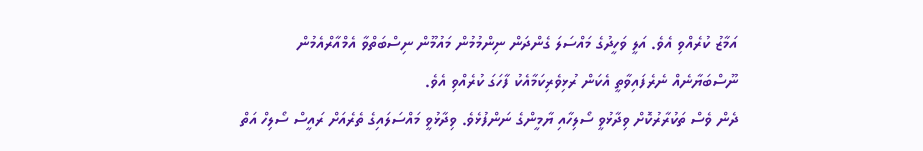އަމާޒު ކުރެއްވި އެވެ. އަލީ ވަހީދުގެ މައްސަލަ ގެންދަން ނިންމުމުން މައުމޫން ނިސްބަތްވާ އެމްއާރްއެމުން ނޫސްބަޔާނެއް ނެރެފައިވާތީ އެކަން ރުޅިވެރިކަމާއެކު ފާހަގަ ކުރެއްވި އެވެ.
ދެން ވެސް ތަކުރާރުކޮށް ވިދާޅުވީ ސޯލިހާއި ޔާމީންގެ ނަންފުޅެވެ. ވިދާޅުވީ މައްސަލައިގެ ތެރެއަށް ރައީސް ސޯލިހް އަތް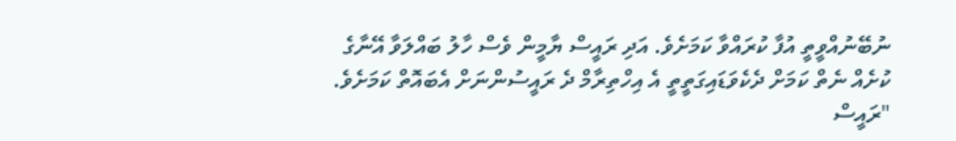ނުބޭނުއްވީތީ އުފާ ކުރައްވާ ކަމަށެވެ. އަދި ރައީސް ޔާމީން ވެސް ހާލު ބައްލަވާ އޭނާގެ ކުށެއް ނެތް ކަމަށް ދެކެވަޑައިގަތީތީ އެ އިހްތިރާމް ދެ ރައީސުންނަށް އެބައޮތް ކަމަށެވެ.
"ރައީސް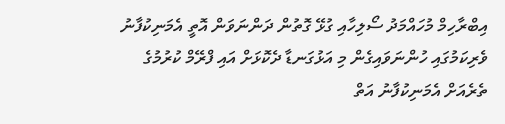އިބްރާހިމް މުހައްމަދު ސޯލިހާއި ގުޅޭ ގޮތުން ދަންނަވަން އޮތީ އެމަނިކުފާނު ވެރިކަމުގައި ހުންނަވައިގެން މި އަޅުގަނޑާ ދެކޮޅަށް އައި ފްރޭމް ކުރުމުގެ ތެރެއަށް އެމަނިކުފާނު އަތް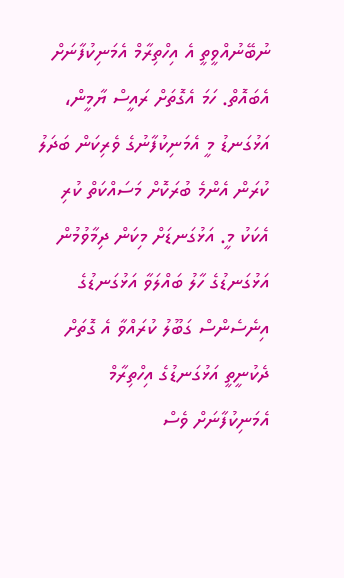ނުބޭނުއްވީތީ އެ އިހްތިރާމް އެމަނިކުފާނަށް އެބައޮތް. ހަމަ އެގޮތަށް ރައީސް ޔާމީން، އަޅުގަނޑު މީ އެމަނިކުފާނުގެ ވެރިކަން ބަދަލު ކުރަން އެންމެ ބުރަކޮށް މަސައްކަތް ކުރި އެކަކު މީ. އަޅުގަނޑަށް މިކަން ދިމާވުމުން އަޅުގަނޑުގެ ހާލު ބައްލަވާ އަޅުގަނޑުގެ އިނެސެންސް ގަބޫލު ކުރައްވާ އެ ގޮތަށް ދެކުނީތީ އަޅުގަނޑުގެ އިހްތިރާމް އެމަނިކުފާނަށް ވެސް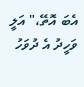އެބަ އޮތޭ،" އަލީ ވަހީދު އެ ދުވަހު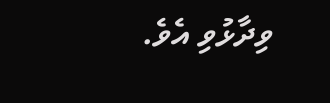ވިދާޅުވި އެވެ.